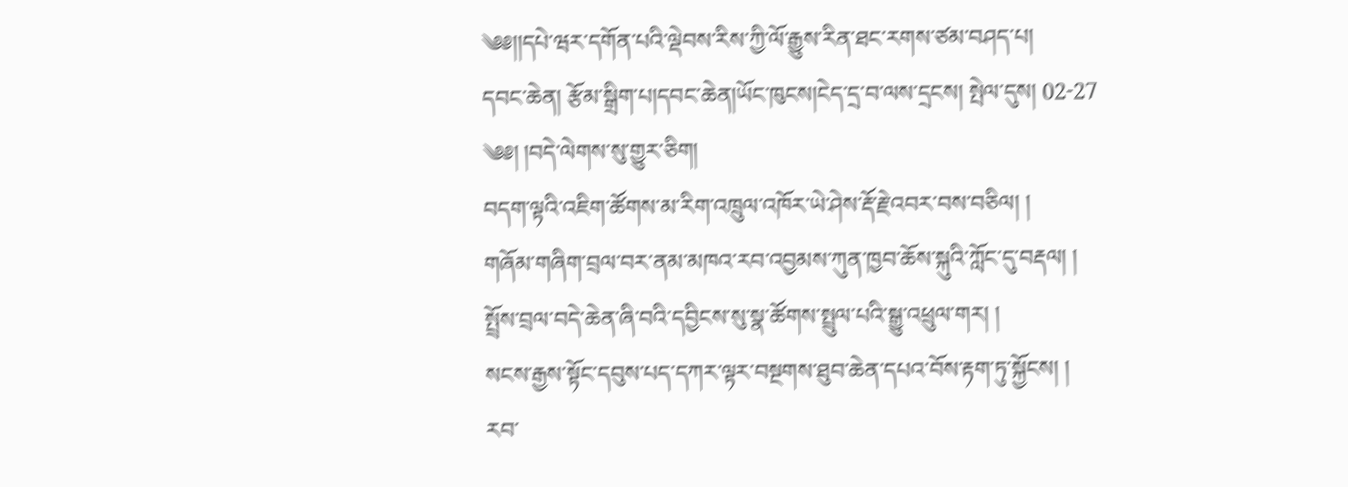༄༅།།དཔེ་ཝར་དགོན་པའི་ལྡེབས་རིས་ཀྱི་ལོ་རྒྱུས་རིན་ཐང་རགས་ཙམ་བཤད་པ།
དབང་ཆེན། རྩོམ་སྒྲིག་པ།དབང་ཆེན།ཡོང་ཁུངས།ངེད་དྲ་བ་ལས་དྲངས། སྤེལ་དུས། 02-27
༄༅། །བདེ་ལེགས་སུ་གྱུར་ཅིག།
བདག་ལྟའི་འཇིག་ཚོགས་མ་རིག་འཁྲུལ་འཁོར་ཡེ་ཤེས་རྡོ་རྗེ་འབར་བས་བཅིལ། །
གཞོམ་གཞིག་བྲལ་བར་ནམ་མཁའ་རབ་འབྱམས་ཀུན་ཁྱབ་ཆོས་སྐུའི་ཀློང་དུ་བརྡལ། །
སྤྲོས་བྲལ་བདེ་ཆེན་ཞི་བའི་དབྱིངས་སུ་སྣ་ཚོགས་སྤྲུལ་པའི་སྒྱུ་འཕྲུལ་གར། །
སངས་རྒྱས་སྟོང་དབུས་པད་དཀར་ལྟར་བསྔགས་ཐུབ་ཆེན་དཔའ་བོས་རྟག་ཏུ་སྐྱོངས། །
རབ་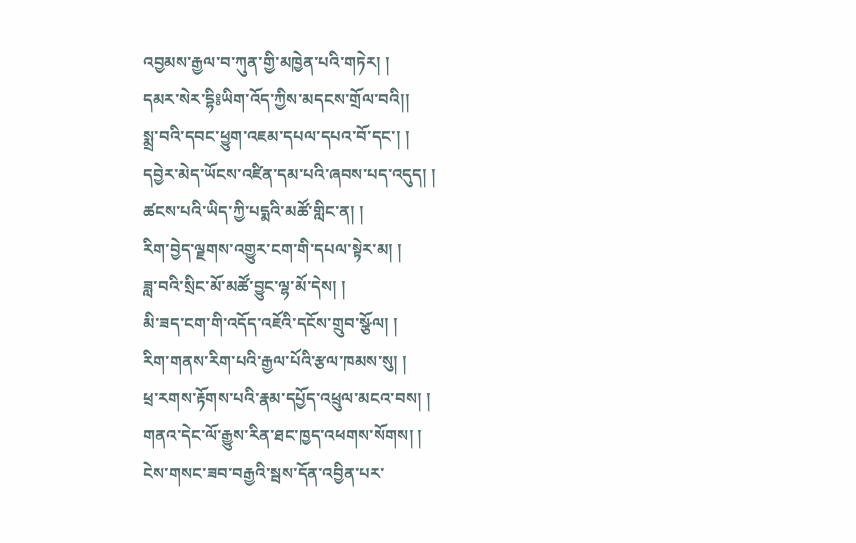འབྱམས་རྒྱལ་བ་ཀུན་གྱི་མཁྱེན་པའི་གཏེར། །
དམར་སེར་དྷི༔ཡིག་འོད་ཀྱིས་མདངས་གྲོལ་བའི།།
སྨྲ་བའི་དབང་ཕྱུག་འཇམ་དཔལ་དཔའ་བོ་དང་། །
དབྱེར་མེད་ཡོངས་འཛིན་དམ་པའི་ཞབས་པད་འདུད། །
ཚངས་པའི་ཡིད་ཀྱི་པདྨའི་མཚོ་གླིང་ན། །
རིག་བྱེད་ལྗགས་འགྱུར་ངག་གི་དཔལ་སྟེར་མ། །
ཟླ་བའི་སྲིང་མོ་མཚོ་བྱུང་ལྷ་མོ་དེས། །
མི་ཟད་ངག་གི་འདོད་འཇོའི་དངོས་གྲུབ་སྩོལ། །
རིག་གནས་རིག་པའི་རྒྱལ་པོའི་རྩལ་ཁམས་སུ། །
ཕྲ་རགས་རྟོགས་པའི་རྣམ་དཔྱོད་འཕྲུལ་མངའ་བས། །
གནའ་དེང་ལོ་རྒྱུས་རིན་ཐང་ཁྱད་འཕགས་སོགས། །
ངེས་གསང་ཟབ་བརྒྱའི་སྦས་དོན་འབྱིན་པར་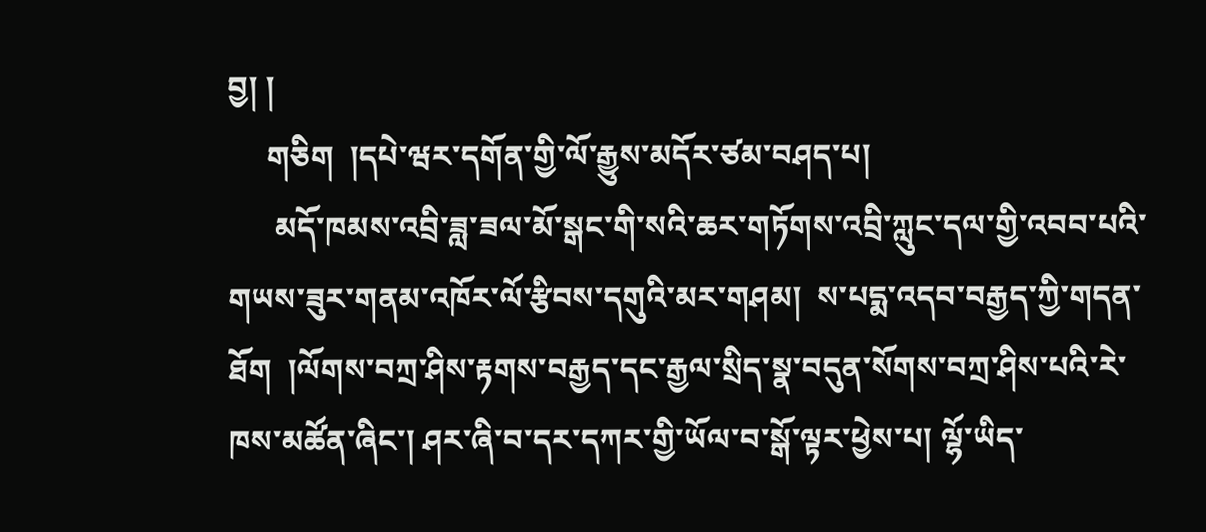བྱ། །
     གཅིག  །དཔེ་ཝར་དགོན་གྱི་ལོ་རྒྱུས་མདོར་ཙམ་བཤད་པ།
      མདོ་ཁམས་འབྲི་ཟླ་ཟལ་མོ་སྒང་གི་སའི་ཆར་གཏོགས་འབྲི་ཀླུང་དལ་གྱི་འབབ་པའི་གཡས་ཟུར་གནམ་འཁོར་ལོ་རྩིབས་དགུའི་མར་གཤམ།  ས་པདྨ་འདབ་བརྒྱད་ཀྱི་གདན་ཐོག  །ལོགས་བཀྲ་ཤིས་རྟགས་བརྒྱད་དང་རྒྱལ་སྲིད་སྣ་བདུན་སོགས་བཀྲ་ཤིས་པའི་རེ་ཁས་མཚོན་ཞིང་། ཤར་ཞི་བ་དར་དཀར་གྱི་ཡོལ་བ་སྒོ་ལྟར་ཕྱེས་པ། ལྷོ་ཡིད་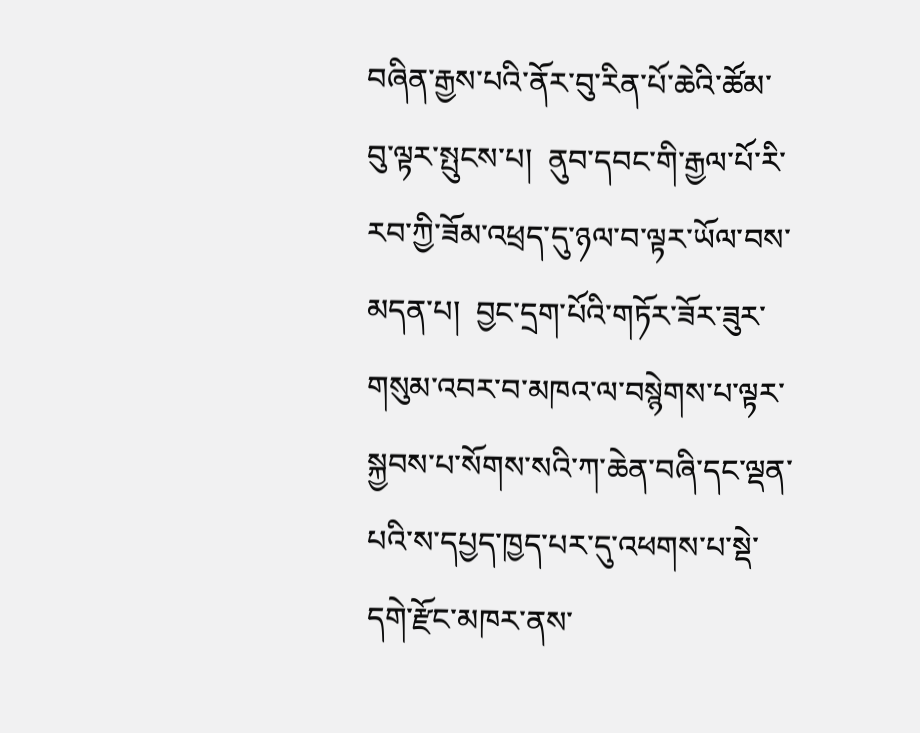བཞིན་རྒྱས་པའི་ནོར་བུ་རིན་པོ་ཆེའི་ཚོམ་བུ་ལྟར་སྤུངས་པ།  ནུབ་དབང་གི་རྒྱལ་པོ་རི་རབ་ཀྱི་ཟོམ་འཕྲད་དུ་ཉལ་བ་ལྟར་ཡོལ་བས་མདན་པ།  བྱང་དྲག་པོའི་གཏོར་ཟོར་ཟུར་གསུམ་འབར་བ་མཁའ་ལ་བསྙེགས་པ་ལྟར་སྐྱབས་པ་སོགས་སའི་ཀ་ཆེན་བཞི་དང་ལྡན་པའི་ས་དཔྱད་ཁྱད་པར་དུ་འཕགས་པ་སྡེ་དགེ་རྫོང་མཁར་ནས་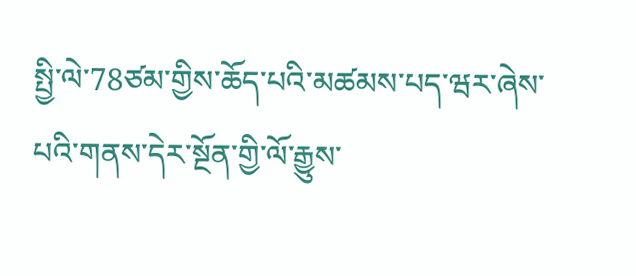སྤྱི་ལེ་78ཙམ་གྱིས་ཆོད་པའི་མཚམས་པད་ཝར་ཞེས་པའི་གནས་དེར་སྔོན་གྱི་ལོ་རྒྱུས་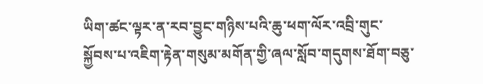ཡིག་ཚང་ལྟར་ན་རབ་བྱུང་གཉིས་པའི་ཆུ་ཕག་ལོར་འབྲི་གུང་སྐྱོབས་པ་འཇིག་རྟེན་གསུམ་མགོན་གྱི་ཞལ་སློབ་གདུགས་ཐོག་བཅུ་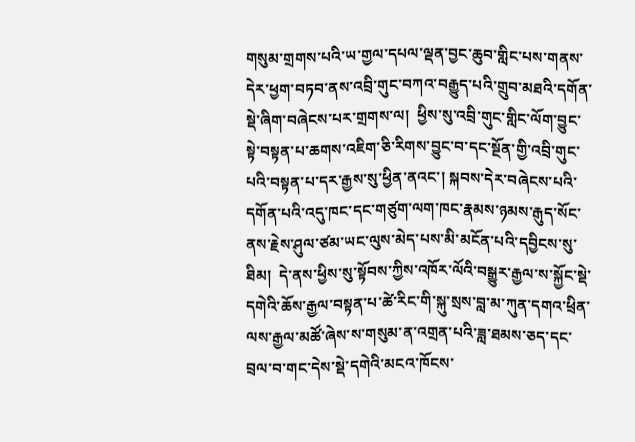གསུམ་གྲགས་པའི་ཡ་གྱལ་དཔལ་ལྡན་བྱང་ཆུབ་གླིང་པས་གནས་དེར་ཕྱག་བཏབ་ནས་འབྲི་གུང་བཀའ་བརྒྱུད་པའི་གྲུབ་མཐའི་དགོན་སྡེ་ཞིག་བཞེངས་པར་གྲགས་ལ།  ཕྱིས་སུ་འབྲི་གུང་གླིང་ལོག་བྱུང་སྟེ་བསྟན་པ་ཆགས་འཇིག་ཅི་རིགས་བྱུང་བ་དང་སྔོན་གྱི་འབྲི་གུང་པའི་བསྟན་པ་དར་རྒྱས་སུ་ཕྱིན་ནའང་། སྐབས་དེར་བཞེངས་པའི་དགོན་པའི་འདུ་ཁང་དང་གཙུག་ལག་ཁང་རྣམས་ཉམས་རྒུད་སོང་ནས་རྗེས་ཤུལ་ཙམ་ཡང་ལུས་མེད་པས་མི་མངོན་པའི་དབྱིངས་སུ་ཐིམ།  དེ་ནས་ཕྱིས་སུ་སྟོབས་ཀྱིས་འཁོར་ལོའི་བསྒྱུར་རྒྱལ་ས་སྐྱོང་སྡེ་དགེའི་ཆོས་རྒྱལ་བསྟན་པ་ཚེ་རིང་གི་སྐུ་སྲས་བླ་མ་ཀུན་དགའ་ཕྲིན་ལས་རྒྱལ་མཚོ་ཞེས་ས་གསུམ་ན་འགྲན་པའི་ཟླ་ཐམས་ཅད་དང་བྲལ་བ་གང་དེས་སྡེ་དགེའི་མངའ་ཁོངས་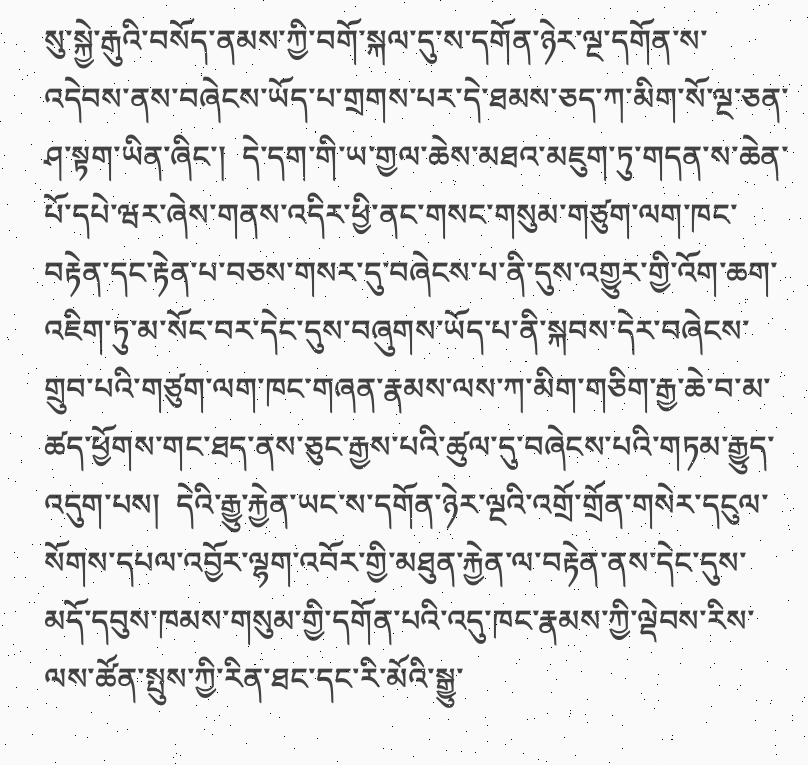སུ་སྐྱེ་རྒུའི་བསོད་ནམས་ཀྱི་བགོ་སྐལ་དུ་ས་དགོན་ཉེར་ལྔ་དགོན་ས་འདེབས་ནས་བཞེངས་ཡོད་པ་གྲགས་པར་དེ་ཐམས་ཅད་ཀ་མིག་སོ་ལྔ་ཅན་ཤ་སྟག་ཡིན་ཞིང་།  དེ་དག་གི་ཡ་གྱལ་ཆེས་མཐའ་མཇུག་ཏུ་གདན་ས་ཆེན་པོ་དཔེ་ཝར་ཞེས་གནས་འདིར་ཕྱི་ནང་གསང་གསུམ་གཙུག་ལག་ཁང་བརྟེན་དང་རྟེན་པ་བཅས་གསར་དུ་བཞེངས་པ་ནི་དུས་འགྱུར་གྱི་འོག་ཆག་འཇིག་ཏུ་མ་སོང་བར་དེང་དུས་བཞུགས་ཡོད་པ་ནི་སྐབས་དེར་བཞེངས་གྲུབ་པའི་གཙུག་ལག་ཁང་གཞན་རྣམས་ལས་ཀ་མིག་གཅིག་རྒྱ་ཆེ་བ་མ་ཚད་ཕྱོགས་གང་ཐད་ནས་ཅུང་རྒྱས་པའི་ཚུལ་དུ་བཞེངས་པའི་གཏམ་རྒྱུད་འདུག་པས།  དེའི་རྒྱུ་རྐྱེན་ཡང་ས་དགོན་ཉེར་ལྔའི་འགྲོ་གྲོན་གསེར་དངུལ་སོགས་དཔལ་འབྱོར་ལྷག་འབོར་གྱི་མཐུན་རྐྱེན་ལ་བརྟེན་ནས་དེང་དུས་མདོ་དབུས་ཁམས་གསུམ་གྱི་དགོན་པའི་འདུ་ཁང་རྣམས་ཀྱི་ལྡེབས་རིས་ལས་ཚོན་སྤུས་ཀྱི་རིན་ཐང་དང་རི་མོའི་སྒྱུ་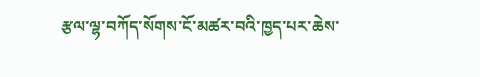རྩལ་ལྷ་བཀོད་སོགས་ངོ་མཚར་བའི་ཁྱད་པར་ཆེས་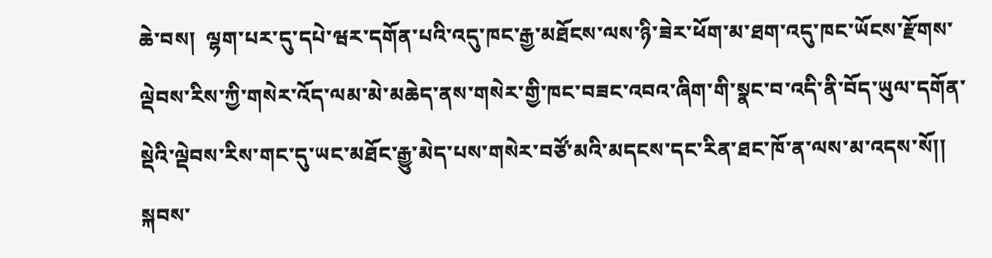ཆེ་བས།  ལྷག་པར་དུ་དཔེ་ཝར་དགོན་པའི་འདུ་ཁང་རྒྱ་མཐོངས་ལས་ཉི་ཟེར་ཕོག་མ་ཐག་འདུ་ཁང་ཡོངས་རྫོགས་ལྡེབས་རིས་ཀྱི་གསེར་འོད་ལམ་མེ་མཆེད་ནས་གསེར་གྱི་ཁང་བཟང་འབའ་ཞིག་གི་སྣང་བ་འདི་ནི་བོད་ཡུལ་དགོན་སྡེའི་ལྡེབས་རིས་གང་དུ་ཡང་མཐོང་རྒྱུ་མེད་པས་གསེར་བཙོ་མའི་མདངས་དང་རིན་ཐང་ཁོ་ན་ལས་མ་འདས་སོ།།  སྐབས་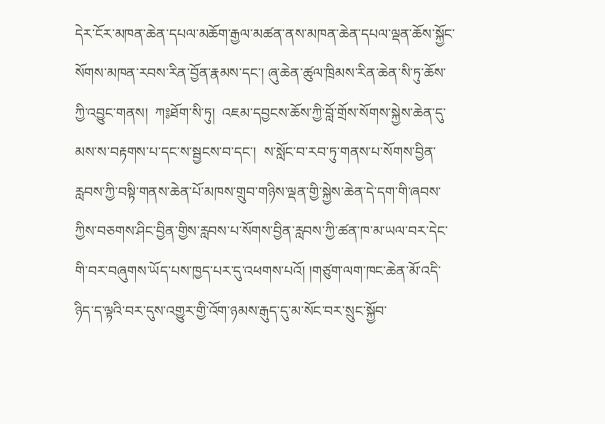དེར་ངོར་མཁན་ཆེན་དཔལ་མཆོག་རྒྱལ་མཚན་ནས་མཁན་ཆེན་དཔལ་ལྡན་ཆོས་སྐྱོང་སོགས་མཁན་རབས་རིན་བྱོན་རྣམས་དང་། ཞུ་ཆེན་ཚུལ་ཁྲིམས་རིན་ཆེན་སི་ཏུ་ཆོས་ཀྱི་འབྱུང་གནས།  ཀ༔ཐོག་སི་ཏུ།  འཇམ་དབྱངས་ཆོས་ཀྱི་བློ་གྲོས་སོགས་སྐྱེས་ཆེན་དུ་མས་ས་བརྟགས་པ་དང་ས་སྦྱངས་བ་དང་།  ས་སློང་བ་རབ་ཏུ་གནས་པ་སོགས་བྱིན་རླབས་ཀྱི་བསྟི་གནས་ཆེན་པོ་མཁས་གྲུབ་གཉིས་ལྡན་གྱི་སྐྱེས་ཆེན་དེ་དག་གི་ཞབས་ཀྱིས་བཅགས་ཤིང་བྱིན་གྱིས་རླབས་པ་སོགས་བྱིན་རླབས་ཀྱི་ཚན་ཁ་མ་ཡལ་བར་དེང་གི་བར་བཞུགས་ཡོད་པས་ཁྱད་པར་དུ་འཕགས་པའོ། །གཙུག་ལག་ཁང་ཆེན་མོ་འདི་ཉིད་ད་ལྟའི་བར་དུས་འགྱུར་གྱི་འོག་ཉམས་རྒུད་དུ་མ་སོང་བར་སྲུང་སྐྱོབ་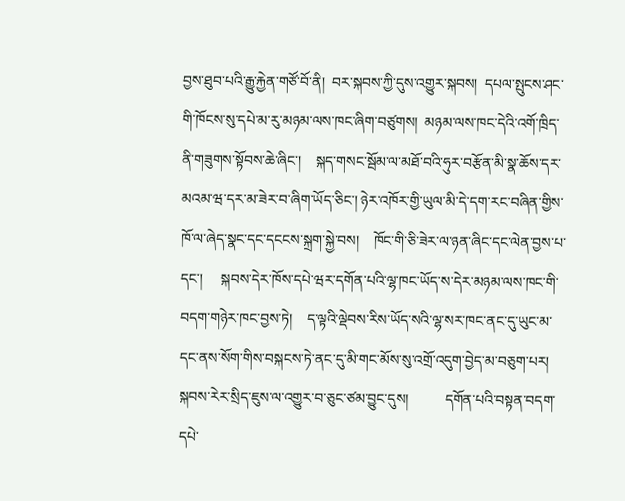བྱས་ཐུབ་པའི་རྒྱུ་རྐྱེན་གཙོ་བོ་ནི།  བར་སྐབས་ཀྱི་དུས་འགྱུར་སྐབས།  དཔལ་སྤུངས་ཤང་གི་ཁོངས་སུ་དཔེ་མ་རུ་མཉམ་ལས་ཁང་ཞིག་བཙུགས།  མཉམ་ལས་ཁང་དེའི་འགོ་ཁྲིད་ནི་གཟུགས་སྟོབས་ཆེ་ཞིང་།    སྐད་གསང་སྦོམ་ལ་མཐོ་བའི་ཧུར་བརྩོན་མི་སྣ་ཆོས་དར་མའམ་ཝ་དར་མ་ཟེར་བ་ཞིག་ཡོད་ཅིང་། ཉེར་འཁོར་གྱི་ཡུལ་མི་དེ་དག་རང་བཞིན་གྱིས་ཁོ་ལ་ཞེད་སྣང་དང་དངངས་སྐྲག་སྐྱེ་བས།    ཁོང་གི་ཅི་ཟེར་ལ་ཉན་ཞིང་དང་ལེན་བྱས་པ་དང་།     སྐབས་དེར་ཁོས་དཔེ་ཝར་དགོན་པའི་ལྷ་ཁང་ཡོད་ས་དེར་མཉམ་ལས་ཁང་གི་བདག་གཉེར་ཁང་བྱས་ཏེ།    ད་ལྟའི་ལྡེབས་རིས་ཡོད་སའི་ལྷ་སར་ཁང་ནང་དུ་ཡུང་མ་དང་ནས་སོག་གིས་བསྐངས་ཏེ་ནང་དུ་མི་གང་མོས་སུ་འགྲོ་འདུག་བྱེད་མ་བཅུག་པར།    སྐབས་རེར་སྲིད་ཇུས་ལ་འགྱུར་བ་ཅུང་ཙམ་བྱུང་དུས།          དགོན་པའི་བསྟན་བདག་དཔེ་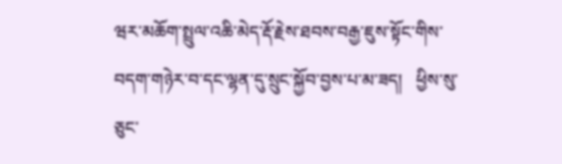ཝར་མཆོག་སྤྲུལ་འཆི་མེད་རྡོ་རྗེས་ཐབས་བརྒྱ་ཇུས་སྟོང་གིས་བདག་གཉེར་བ་དང་ལྷན་དུ་སྲུང་སྐྱོབ་བྱས་པ་མ་ཟད།   ཕྱིས་སུ་ཅུང་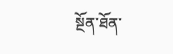སྔོན་ཐོན་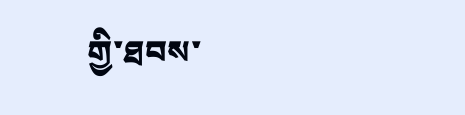གྱི་ཐབས་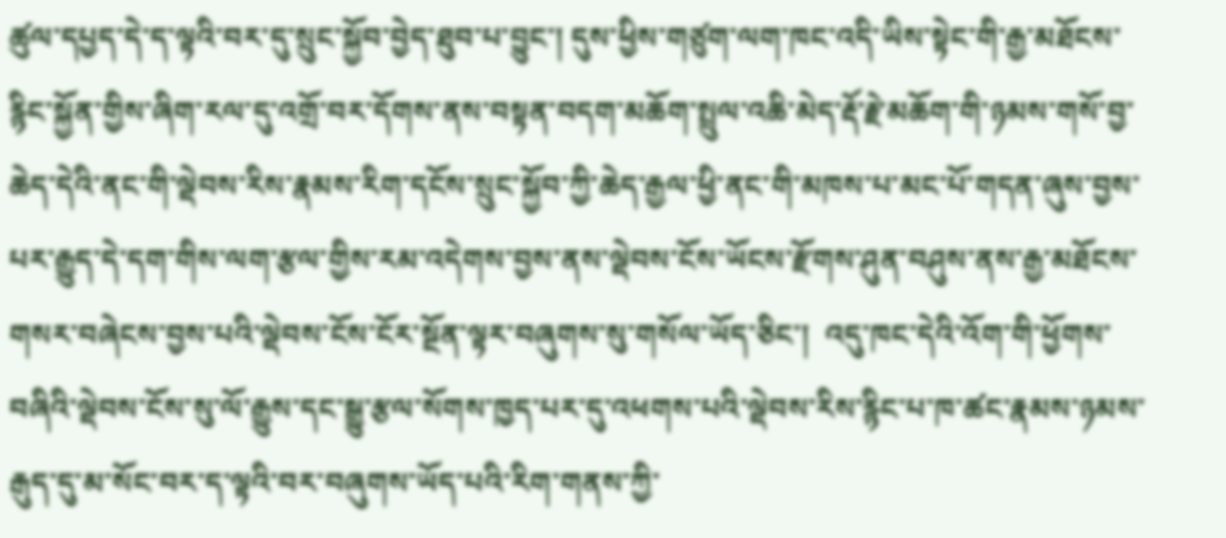ཚུལ་དཔྱད་དེ་ད་ལྟའི་བར་དུ་སྲུང་སྐྱོབ་བྱེད་ཐུབ་པ་བྱུང་། དུས་ཕྱིས་གཙུག་ལག་ཁང་འདི་ཡིས་སྟེང་གི་རྒྱ་མཐོངས་རྙིང་སྐྱོན་གྱིས་ཞིག་རལ་དུ་འགྲོ་བར་དོགས་ནས་བསྟན་བདག་མཆོག་སྤྲུལ་འཆི་མེད་རྡོ་རྗེ་མཆོག་གི་ཉམས་གསོ་བྱ་ཆེད་དེའི་ནང་གི་ལྡེབས་རིས་རྣམས་རིག་དངོས་སྲུང་སྐྱོབ་ཀྱི་ཆེད་རྒྱལ་ཕྱི་ནང་གི་མཁས་པ་མང་པོ་གདན་ཞུས་བྱས་པར་རྒྱུད་དེ་དག་གིས་ལག་རྩལ་གྱིས་རམ་འདེགས་བྱས་ནས་ལྡེབས་ངོས་ཡོངས་རྫོགས་ཤུན་བཤུས་ནས་རྒྱ་མཐོངས་གསར་བཞེངས་བྱས་པའི་ལྡེབས་ངོས་ངོར་སྔོན་ལྟར་བཞུགས་སུ་གསོལ་ཡོད་ཅིང་།  འདུ་ཁང་དེའི་འོག་གི་ཕྱོགས་བཞིའི་ལྡེབས་ངོས་སུ་ལོ་རྒྱུས་དང་སྒྱུ་རྩལ་སོགས་ཁྱད་པར་དུ་འཕགས་པའི་ལྡེབས་རིས་རྙིང་པ་ཁ་ཚང་རྣམས་ཉམས་རྒུད་དུ་མ་སོང་བར་ད་ལྟའི་བར་བཞུགས་ཡོད་པའི་རིག་གནས་ཀྱི་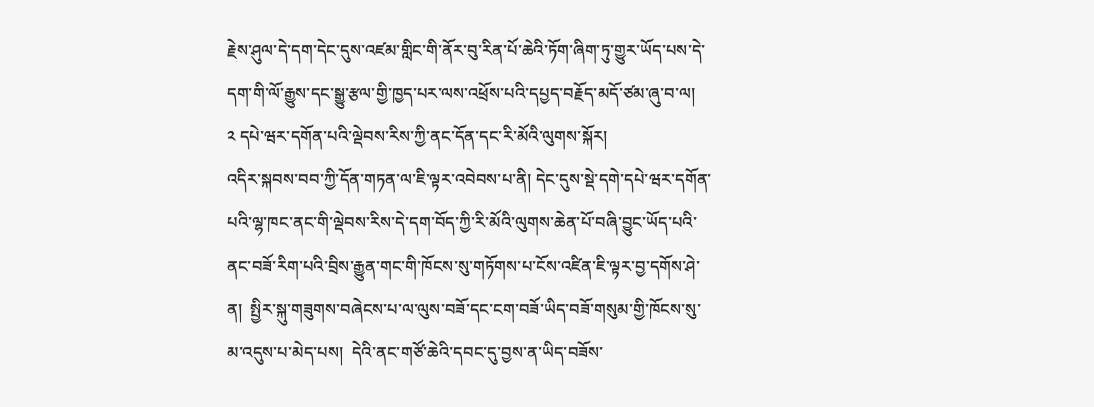རྗེས་ཤུལ་དེ་དག་དེང་དུས་འཛམ་གླིང་གི་ནོར་བུ་རིན་པོ་ཆེའི་ཏོག་ཞིག་ཏུ་གྱུར་ཡོད་པས་དེ་དག་གི་ལོ་རྒྱུས་དང་སྒྱུ་རྩལ་གྱི་ཁྱད་པར་ལས་འཕྲོས་པའི་དཔྱད་བརྗོད་མདོ་ཙམ་ཞུ་བ་ལ།
༢ དཔེ་ཝར་དགོན་པའི་ལྡེབས་རིས་ཀྱི་ནང་དོན་དང་རི་མོའི་ལུགས་སྐོར།
འདིར་སྐབས་བབ་ཀྱི་དོན་གཏན་ལ་ཇི་ལྟར་འབེབས་པ་ནི། དེང་དུས་སྡེ་དགེ་དཔེ་ཝར་དགོན་པའི་ལྷ་ཁང་ནང་གི་ལྡེབས་རིས་དེ་དག་བོད་ཀྱི་རི་མོའི་ལུགས་ཆེན་པོ་བཞི་བྱུང་ཡོད་པའི་ནང་བཟོ་རིག་པའི་བྲིས་རྒྱུན་གང་གི་ཁོངས་སུ་གཏོགས་པ་ངོས་འཛིན་ཇི་ལྟར་བྱ་དགོས་ཤེ་ན།  སྤྱིར་སྐུ་གཟུགས་བཞེངས་པ་ལ་ལུས་བཟོ་དང་ངག་བཟོ་ཡིད་བཟོ་གསུམ་གྱི་ཁོངས་སུ་མ་འདུས་པ་མེད་པས།  དེའི་ནང་གཙོ་ཆེའི་དབང་དུ་བྱས་ན་ཡིད་བཟོས་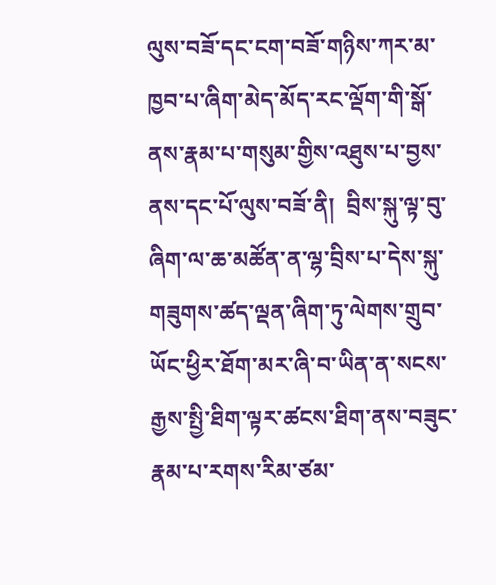ལུས་བཟོ་དང་ངག་བཟོ་གཉིས་ཀར་མ་ཁྱབ་པ་ཞིག་མེད་མོད་རང་ལྡོག་གི་སྒོ་ནས་རྣམ་པ་གསུམ་གྱིས་འཐུས་པ་བྱས་ནས་དང་པོ་ལུས་བཟོ་ནི།  བྲིས་སྐུ་ལྟ་བུ་ཞིག་ལ་ཆ་མཚོན་ན་ལྷ་བྲིས་པ་དེས་སྐུ་གཟུགས་ཚད་ལྡན་ཞིག་ཏུ་ལེགས་གྲུབ་ཡོང་ཕྱིར་ཐོག་མར་ཞི་བ་ཡིན་ན་སངས་རྒྱས་སྤྱི་ཐིག་ལྟར་ཚངས་ཐིག་ནས་བཟུང་རྣམ་པ་རགས་རིམ་ཙམ་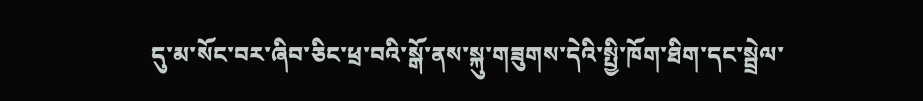དུ་མ་སོང་བར་ཞིབ་ཅིང་ཕྲ་བའི་སྒོ་ནས་སྐུ་གཟུགས་དེའི་སྤྱི་ཁོག་ཐིག་དང་སྦྲེལ་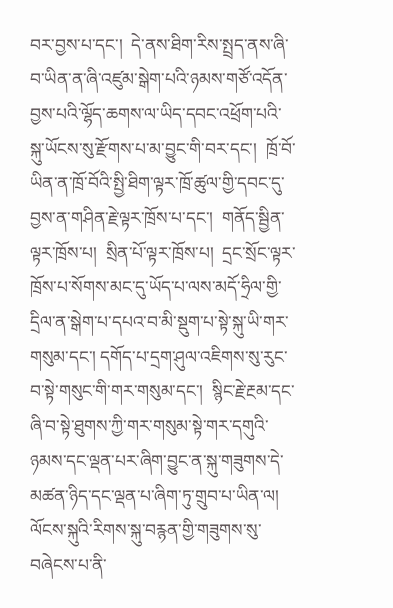བར་བྱས་པ་དང་།  དེ་ནས་ཐིག་རིས་སྤྲད་ནས་ཞི་བ་ཡིན་ན་ཞི་འཛུམ་སྒེག་པའི་ཉམས་གཙོ་འདོན་བྱས་པའི་ལྷོད་ཆགས་ལ་ཡིད་དབང་འཕྲོག་པའི་སྐུ་ཡོངས་སུ་རྫོགས་པ་མ་བྱུང་གི་བར་དང་།  ཁྲོ་བོ་ཡིན་ན་ཁྲོ་བོའི་སྤྱི་ཐིག་ལྟར་ཁྲོ་ཚུལ་གྱི་དབང་དུ་བྱས་ན་གཤིན་རྗེ་ལྟར་ཁྲོས་པ་དང་།  གནོད་སྦྱིན་ལྟར་ཁྲོས་པ།  སྲིན་པོ་ལྟར་ཁྲོས་པ།  དྲང་སྲོང་ལྟར་ཁྲོས་པ་སོགས་མང་དུ་ཡོད་པ་ལས་མདོ་ཧྲིལ་གྱི་དྲིལ་ན་སྒེག་པ་དཔའ་བ་མི་སྡུག་པ་སྟེ་སྐུ་ཡི་གར་གསུམ་དང་། དགོད་པ་དྲག་ཤུལ་འཇིགས་སུ་རུང་བ་སྟེ་གསུང་གི་གར་གསུམ་དང་།  སྙིང་རྗེ་རྔམ་དང་ཞི་བ་སྟེ་ཐུགས་ཀྱི་གར་གསུམ་སྟེ་གར་དགུའི་ཉམས་དང་ལྡན་པར་ཞིག་བྱུང་ན་སྐུ་གཟུགས་དེ་མཚན་ཉིད་དང་ལྡན་པ་ཞིག་ཏུ་གྲུབ་པ་ཡིན་ལ།  ལོངས་སྐུའི་རིགས་སྐུ་བརྙན་གྱི་གཟུགས་སུ་བཞེངས་པ་ནི་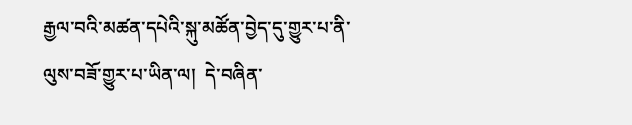རྒྱལ་བའི་མཚན་དཔེའི་སྐུ་མཚོན་བྱེད་དུ་གྱུར་པ་ནི་ལུས་བཟོ་གྱུར་པ་ཡིན་ལ།  དེ་བཞིན་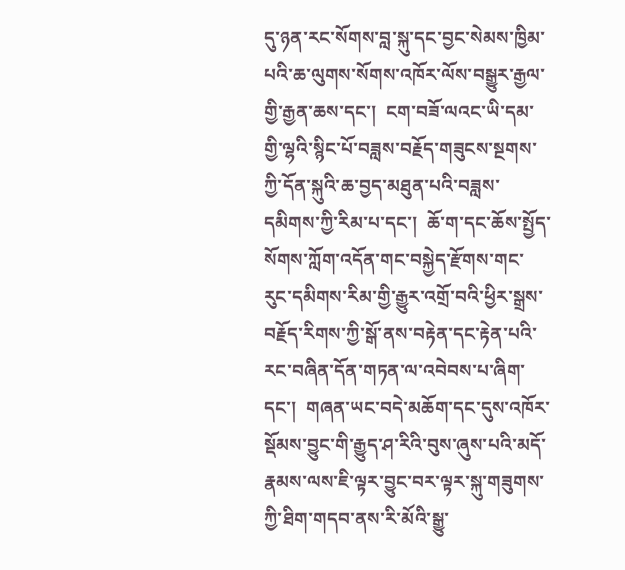དུ་ཉན་རང་སོགས་བླ་སྐུ་དང་བྱང་སེམས་ཁྱིམ་པའི་ཆ་ལུགས་སོགས་འཁོར་ལོས་བསྒྱུར་རྒྱལ་གྱི་རྒྱན་ཆས་དང་།  ངག་བཟོ་ལའང་ཡི་དམ་གྱི་ལྷའི་སྙིང་པོ་བཟླས་བརྗོད་གཟུངས་སྔགས་ཀྱི་དོན་སྐུའི་ཆ་བྱད་མཐུན་པའི་བཟླས་དམིགས་ཀྱི་རིམ་པ་དང་།  ཆོ་ག་དང་ཆོས་སྤྱོད་སོགས་ཀློག་འདོན་གང་བསྐྱེད་རྫོགས་གང་རུང་དམིགས་རིམ་གྱི་རྒྱུར་འགྲོ་བའི་ཕྱིར་སྒྲས་བརྗོད་རིགས་ཀྱི་སྒོ་ནས་བརྟེན་དང་རྟེན་པའི་རང་བཞིན་དོན་གཏན་ལ་འབེབས་པ་ཞིག་དང་།  གཞན་ཡང་བདེ་མཆོག་དང་དུས་འཁོར་སྡོམས་བྱུང་གི་རྒྱུད་ཤ་རིའི་བུས་ཞུས་པའི་མདོ་རྣམས་ལས་ཇི་ལྟར་བྱུང་བར་ལྟར་སྐུ་གཟུགས་ཀྱི་ཐིག་གདབ་ནས་རི་མོའི་སྒྱུ་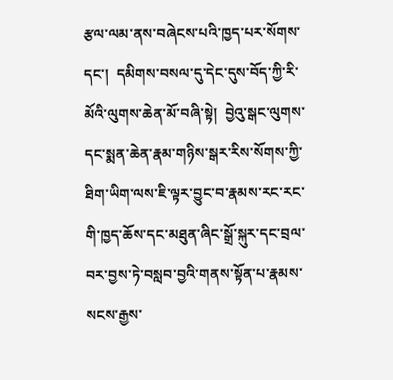རྩལ་ལམ་ནས་བཞེངས་པའི་ཁྱད་པར་སོགས་དང་།  དམིགས་བསལ་དུ་དེང་དུས་བོད་ཀྱི་རི་མོའི་ལུགས་ཆེན་མོ་བཞི་སྟེ།  བྱེའུ་སྒང་ལུགས་དང་སྨན་ཆེན་རྣམ་གཉིས་སྒར་རིས་སོགས་ཀྱི་ཐིག་ཡིག་ལས་ཇི་ལྟར་བྱུང་བ་རྣམས་རང་རང་གི་ཁྱད་ཆོས་དང་མཐུན་ཞིང་སྒྲོ་སྐུར་དང་བྲལ་བར་བྱས་ཏེ་བསླབ་བྱའི་གནས་སྟོན་པ་རྣམས་སངས་རྒྱས་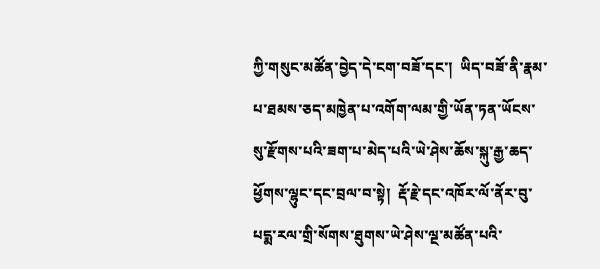ཀྱི་གསུང་མཚོན་བྱེད་དེ་ངག་བཟོ་དང་།  ཡིད་བཟོ་ནི་རྣམ་པ་ཐམས་ཅད་མཁྱེན་པ་འགོག་ལམ་གྱི་ཡོན་ཏན་ཡོངས་སུ་རྫོགས་པའི་ཟག་པ་མེད་པའི་ཡེ་ཤེས་ཆོས་སྐུ་རྒྱ་ཆད་ཕྱོགས་ལྷུང་དང་བྲལ་བ་སྟེ།  རྡོ་རྗེ་དང་འཁོར་ལོ་ནོར་བུ་པདྨ་རལ་གྲི་སོགས་ཐུགས་ཡེ་ཤེས་ལྔ་མཚོན་པའི་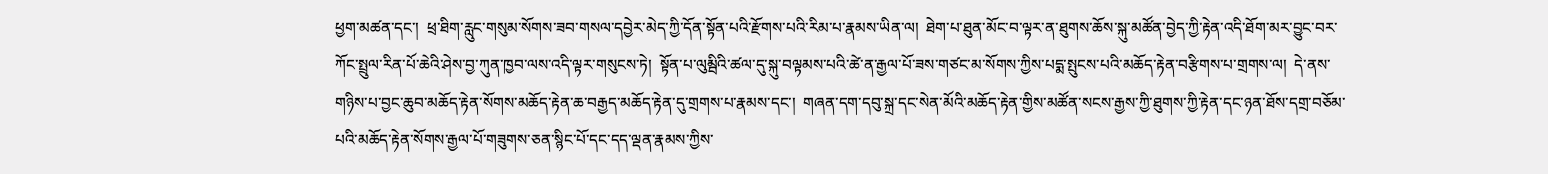ཕྱག་མཚན་དང་།  ཕྲ་ཐིག་རླུང་གསུམ་སོགས་ཟབ་གསལ་དབྱེར་མེད་ཀྱི་དོན་སྟོན་པའི་རྫོགས་པའི་རིམ་པ་རྣམས་ཡིན་ལ།  ཐེག་པ་ཐུན་མོང་བ་ལྟར་ན་ཐུགས་ཆོས་སྐུ་མཚོན་བྱེད་ཀྱི་རྟེན་འདི་ཐོག་མར་བྱུང་བར་ཀོང་སྤྲུལ་རིན་པོ་ཆེའི་ཤེས་བྱ་ཀུན་ཁྱབ་ལས་འདི་ལྟར་གསུངས་ཏེ།  སྟོན་པ་ལུམྦིའི་ཚལ་དུ་སྐུ་བལྟམས་པའི་ཚེ་ན་རྒྱལ་པོ་ཟས་གཙང་མ་སོགས་ཀྱིས་པདྨ་སྤུངས་པའི་མཆོད་རྟེན་བརྩིགས་པ་གྲགས་ལ།  དེ་ནས་གཉིས་པ་བྱང་ཆུབ་མཆོད་རྟེན་སོགས་མཆོད་རྟེན་ཆ་བརྒྱད་མཆོད་རྟེན་དུ་གྲགས་པ་རྣམས་དང་།  གཞན་དག་དབུ་སྐྲ་དང་སེན་མོའི་མཆོད་རྟེན་གྱིས་མཚོན་སངས་རྒྱས་ཀྱི་ཐུགས་ཀྱི་རྟེན་དང་ཉན་ཐོས་དགྲ་བཅོམ་པའི་མཆོད་རྟེན་སོགས་རྒྱལ་པོ་གཟུགས་ཅན་སྙིང་པོ་དང་དད་ལྡན་རྣམས་ཀྱིས་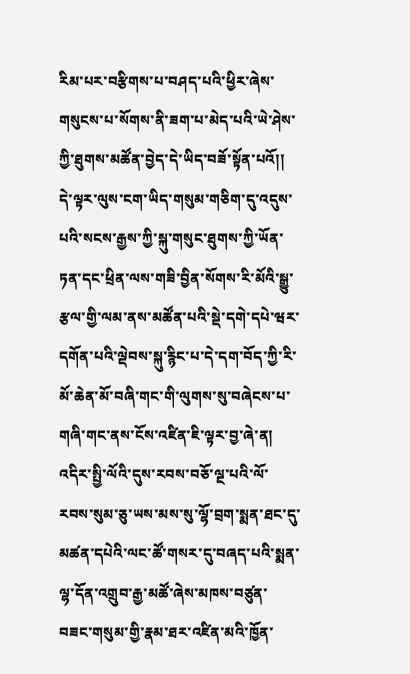རིམ་པར་བརྩིགས་པ་བཤད་པའི་ཕྱིར་ཞེས་གསུངས་པ་སོགས་ནི་ཟག་པ་མེད་པའི་ཡེ་ཤེས་ཀྱི་ཐུགས་མཚོན་བྱེད་དེ་ཡིད་བཟོ་སྟོན་པའོ།།  དེ་ལྟར་ལུས་ངག་ཡིད་གསུམ་གཅིག་དུ་འདུས་པའི་སངས་རྒྱས་ཀྱི་སྐུ་གསུང་ཐུགས་ཀྱི་ཡོན་ཏན་དང་ཕྲིན་ལས་གཟི་བྱིན་སོགས་རི་མོའི་སྒྱུ་རྩལ་གྱི་ལམ་ནས་མཚོན་པའི་སྡེ་དགེ་དཔེ་ཝར་དགོན་པའི་ལྡེབས་སྐུ་རྙིང་པ་དེ་དག་བོད་ཀྱི་རི་མོ་ཆེན་མོ་བཞི་གང་གི་ལུགས་སུ་བཞེངས་པ་གཞི་གང་ནས་ངོས་འཛིན་ཇི་ལྟར་བྱ་ཞེ་ན།   འདིར་སྤྱི་ལོའི་དུས་རབས་བཅོ་ལྔ་པའི་ལོ་རབས་སུམ་ཅུ་ཡས་མས་སུ་ལྷོ་བྲག་སྨན་ཐང་དུ་མཚན་དཔེའི་ལང་ཚོ་གསར་དུ་བཞད་པའི་སྨན་ལྷ་དོན་འགྲུབ་རྒྱ་མཚོ་ཞེས་མཁས་བཙུན་བཟང་གསུམ་གྱི་རྣམ་ཐར་འཛིན་མའི་ཁྱོན་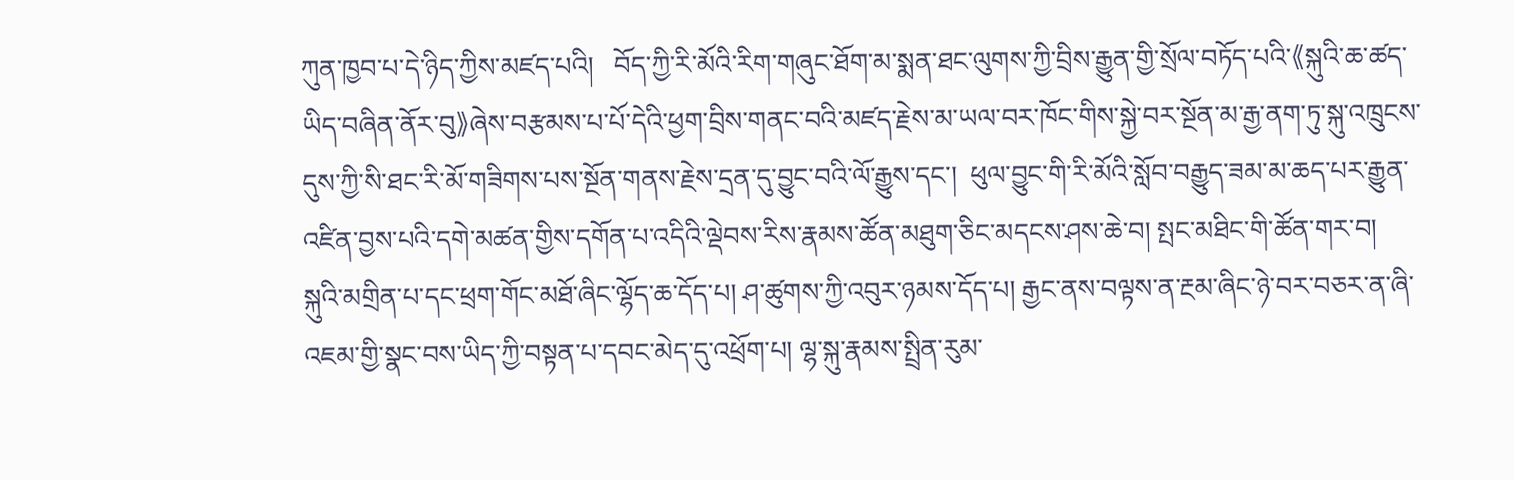ཀུན་ཁྱབ་པ་དེ་ཉིད་ཀྱིས་མཛད་པའི།   བོད་ཀྱི་རི་མོའི་རིག་གཞུང་ཐོག་མ་སྨན་ཐང་ལུགས་ཀྱི་བྲིས་རྒྱུན་གྱི་སྲོལ་བཏོད་པའི་《སྐུའི་ཆ་ཚད་ཡིད་བཞིན་ནོར་བུ》ཞེས་བརྩམས་པ་པོ་དེའི་ཕྱག་བྲིས་གནང་བའི་མཛད་རྗེས་མ་ཡལ་བར་ཁོང་གིས་སྐྱེ་བར་སྔོན་མ་རྒྱ་ནག་ཏུ་སྐུ་འཁྲུངས་དུས་ཀྱི་སི་ཐང་རི་མོ་གཟིགས་པས་སྔོན་གནས་རྗེས་དྲན་དུ་བྱུང་བའི་ལོ་རྒྱུས་དང་།  ཕུལ་བྱུང་གི་རི་མོའི་སློབ་བརྒྱུད་ཟམ་མ་ཆད་པར་རྒྱུན་འཛིན་བྱས་པའི་དགེ་མཚན་གྱིས་དགོན་པ་འདིའི་ལྡེབས་རིས་རྣམས་ཚོན་མཐུག་ཅིང་མདངས་ཤས་ཆེ་བ། སྤང་མཐིང་གི་ཚོན་གར་བ། སྐུའི་མགྲིན་པ་དང་ཕྲག་གོང་མཐོ་ཞིང་ལྷོད་ཆ་དོད་པ། ཤ་ཚུགས་ཀྱི་འབུར་ཉམས་དོད་པ། རྒྱང་ནས་བལྟས་ན་རྔམ་ཞིང་ཉེ་བར་བཅར་ན་ཞི་འཇམ་གྱི་སྣང་བས་ཡིད་ཀྱི་བསྟན་པ་དབང་མེད་དུ་འཕྲོག་པ། ལྷ་སྐུ་རྣམས་སྤྲིན་རུམ་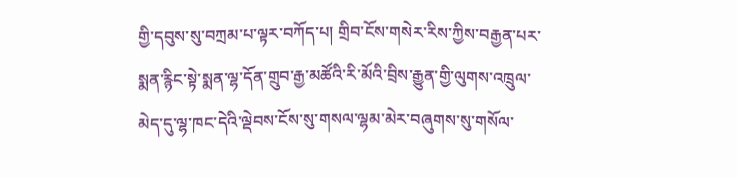གྱི་དབུས་སུ་བཀྲམ་པ་ལྟར་བཀོད་པ། གྲིབ་ངོས་གསེར་རིས་ཀྱིས་བརྒྱན་པར་སྨན་རྙིང་སྟེ་སྨན་ལྷ་དོན་གྲུབ་རྒྱ་མཚོའི་རི་མོའི་བྲིས་རྒྱུན་གྱི་ལུགས་འཁྲུལ་མེད་དུ་ལྷ་ཁང་དེའི་ལྡེབས་ངོས་སུ་གསལ་ལྷམ་མེར་བཞུགས་སུ་གསོལ་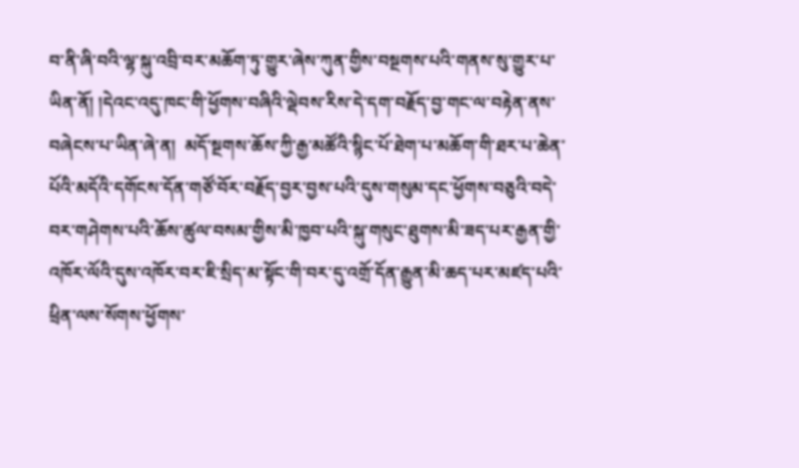བ་ནི་ཞི་བའི་ལྷ་སྐུ་འབྲི་བར་མཆོག་ཏུ་གྱུར་ཞེས་ཀུན་གྱིས་བསྔགས་པའི་གནས་སུ་གྱུར་པ་ཡིན་ནོ། །དེའང་འདུ་ཁང་གི་ཕྱོགས་བཞིའི་ལྡེབས་རིས་དེ་དག་བརྗོད་བྱ་གང་ལ་བརྟེན་ནས་བཞེངས་པ་ཡིན་ཞེ་ན།  མདོ་སྔགས་ཆོས་ཀྱི་རྒྱ་མཚོའི་སྙིང་པོ་ཐེག་པ་མཆོག་གི་ཐར་པ་ཆེན་པོའི་མདོའི་དགོངས་དོན་གཙོ་བོར་བརྗོད་བྱར་བྱས་པའི་དུས་གསུམ་དང་ཕྱོགས་བཅུའི་བདེ་བར་གཤེགས་པའི་ཆོས་ཚུལ་བསམ་གྱིས་མི་ཁྱབ་པའི་སྐུ་གསུང་ཐུགས་མི་ཟད་པར་རྒྱན་གྱི་འཁོར་ལོའི་དུས་འཁོར་བར་ཇི་སྲིད་མ་སྟོང་གི་བར་དུ་འགྲོ་དོན་རྒྱུན་མི་ཆད་པར་མཛད་པའི་ཕྲིན་ལས་སོགས་ཕྱོགས་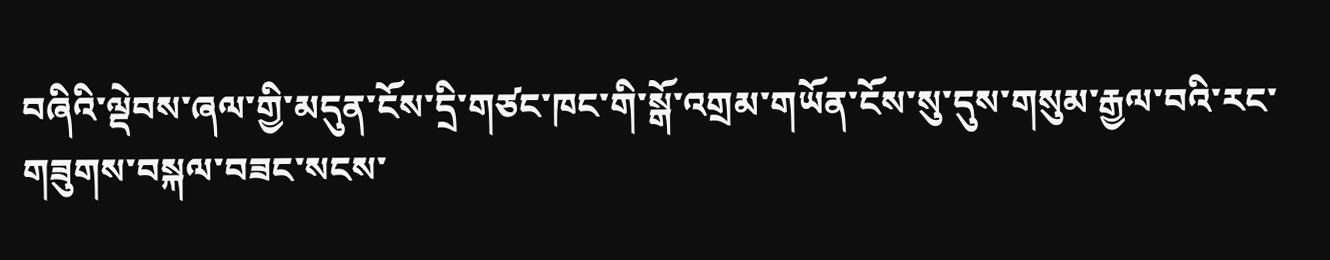བཞིའི་ལྡེབས་ཞལ་གྱི་མདུན་ངོས་དྲི་གཙང་ཁང་གི་སྒོ་འགྲམ་གཡོན་ངོས་སུ་དུས་གསུམ་རྒྱལ་བའི་རང་གཟུགས་བསྐལ་བཟང་སངས་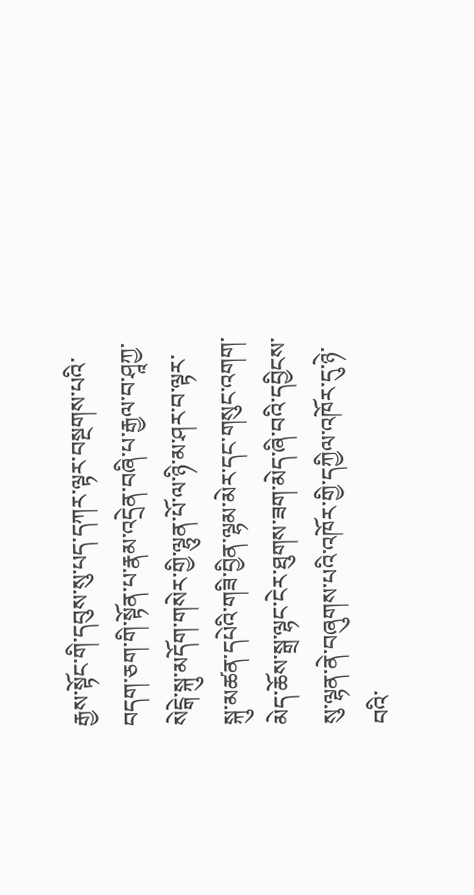རྒྱས་སྟོང་གི་དབུས་སུ་པད་དཀར་ལྟར་བསྔགས་པའི་བདག་ཅག་གི་སྟོན་པ་རྣམ་འདྲེན་བཞི་པ་རྒྱལ་བ་ཤཱཀྱ་སེངྒེ་སྐུ་མདོག་གསེར་གྱི་ལྷུན་པོ་ལ་ཉི་མ་ཤར་བ་ལྟར་སྐུ་མཚན་དཔེའི་གཟི་བྱིན་ལྷམ་མེར་དང་གསུང་འགག་མེད་ཆོས་སྒྲ་ལྷང་ངེར་ཐུགས་ཟག་མེད་ཞི་བའི་དབྱིངས་སུ་ལྷན་ནེ་བཞུགས་པའི་འཁོར་གྱི་དཀྱིལ་འཁོར་དུ་ཉེ་བའི་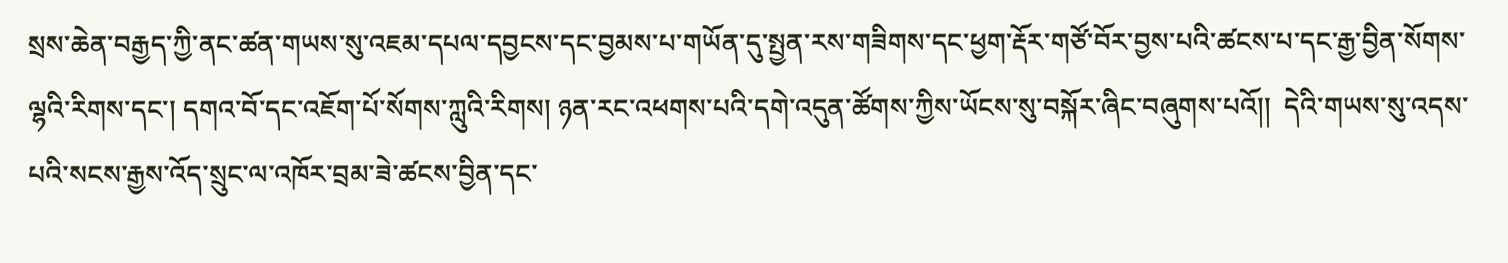སྲས་ཆེན་བརྒྱད་ཀྱི་ནང་ཚན་གཡས་སུ་འཇམ་དཔལ་དབྱངས་དང་བྱམས་པ་གཡོན་དུ་སྤྱན་རས་གཟིགས་དང་ཕྱག་རྡོར་གཙོ་བོར་བྱས་པའི་ཚངས་པ་དང་རྒྱ་བྱིན་སོགས་ལྷའི་རིགས་དང་། དགའ་བོ་དང་འཇོག་པོ་སོགས་ཀླུའི་རིགས། ཉན་རང་འཕགས་པའི་དགེ་འདུན་ཚོགས་ཀྱིས་ཡོངས་སུ་བསྐོར་ཞིང་བཞུགས་པའོ།།  དེའི་གཡས་སུ་འདས་པའི་སངས་རྒྱས་འོད་སྲུང་ལ་འཁོར་བྲམ་ཟེ་ཚངས་བྱིན་དང་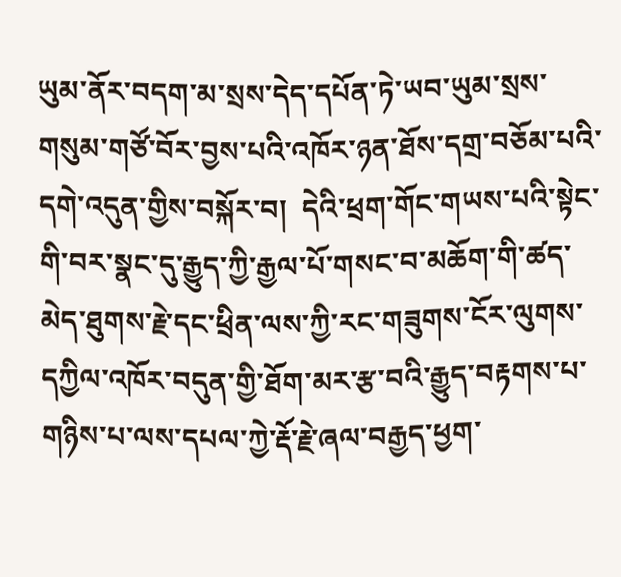ཡུམ་ནོར་བདག་མ་སྲས་དེད་དཔོན་ཏེ་ཡབ་ཡུམ་སྲས་གསུམ་གཙོ་བོར་བྱས་པའི་འཁོར་ཉན་ཐོས་དགྲ་བཅོམ་པའི་དགེ་འདུན་གྱིས་བསྐོར་བ།  དེའི་ཕྲག་གོང་གཡས་པའི་སྟེང་གི་བར་སྣང་དུ་རྒྱུད་ཀྱི་རྒྱལ་པོ་གསང་བ་མཆོག་གི་ཚད་མེད་ཐུགས་རྗེ་དང་ཕྲིན་ལས་ཀྱི་རང་གཟུགས་ངོར་ལུགས་དཀྱིལ་འཁོར་བདུན་གྱི་ཐོག་མར་རྩ་བའི་རྒྱུད་བརྟགས་པ་གཉིས་པ་ལས་དཔལ་ཀྱེ་རྡོ་རྗེ་ཞལ་བརྒྱད་ཕྱག་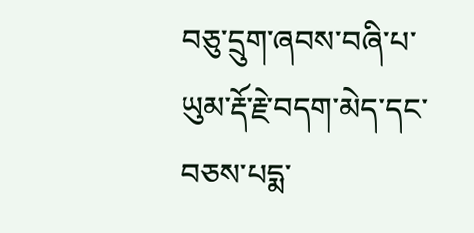བཅུ་དྲུག་ཞབས་བཞི་པ་ཡུམ་རྡོ་རྗེ་བདག་མེད་དང་བཅས་པདྨ་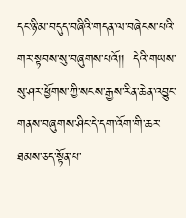དང་ཉི་མ་བདུད་བཞིའི་གདན་ལ་བཞེངས་པའི་གར་སྟབས་སུ་བཞུགས་པའོ།།  དེའི་གཡས་སུ་ཤར་ཕྱོགས་ཀྱི་སངས་རྒྱས་རིན་ཆེན་འབྱུང་གནས་བཞུགས་ཤིང་དེ་དག་འོག་གི་ཆར་ཐམས་ཅད་སྟོན་པ་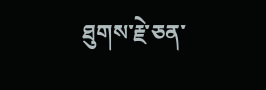ཐུགས་རྗེ་ཅན་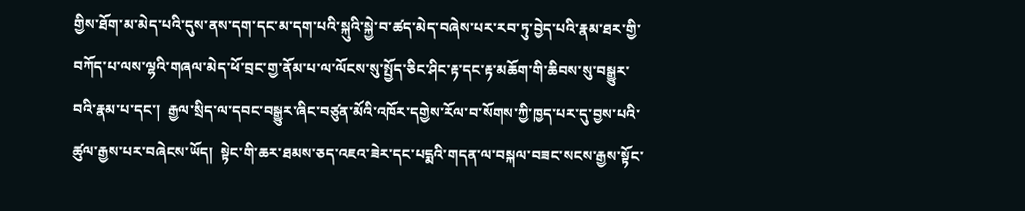གྱིས་ཐོག་མ་མེད་པའི་དུས་ནས་དག་དང་མ་དག་པའི་སྐུའི་སྐྱེ་བ་ཚད་མེད་བཞེས་པར་རབ་ཏུ་བྱེད་པའི་རྣམ་ཐར་གྱི་བཀོད་པ་ལས་ལྷའི་གཞལ་མེད་ཕོ་བྲང་གྱ་ནོམ་པ་ལ་ལོངས་སུ་སྤྱོད་ཅིང་ཤིང་རྟ་དང་རྟ་མཆོག་གི་ཆིབས་སུ་བསྒྱུར་བའི་རྣམ་པ་དང་།  རྒྱལ་སྲིད་ལ་དབང་བསྒྱུར་ཞིང་བཙུན་མོའི་འཁོར་དགྱེས་རོལ་བ་སོགས་ཀྱི་ཁྱད་པར་དུ་བྱས་པའི་ཚུལ་རྒྱས་པར་བཞེངས་ཡོད།  སྟེང་གི་ཆར་ཐམས་ཅད་འཇའ་ཟེར་དང་པདྨའི་གདན་ལ་བསྐལ་བཟང་སངས་རྒྱས་སྟོང་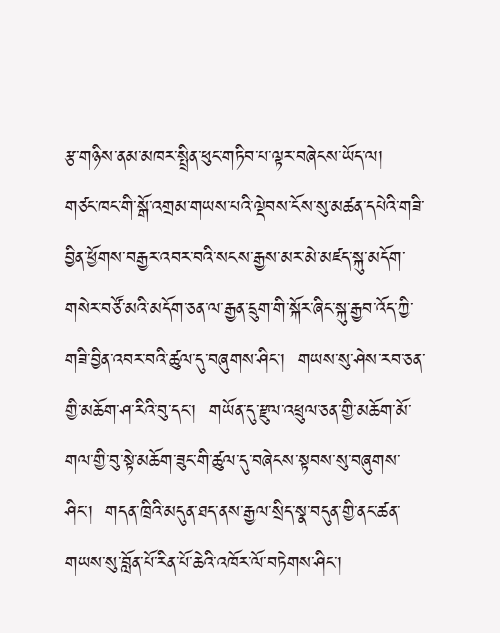རྩ་གཉིས་ནམ་མཁར་སྤྲིན་ཕུང་གཏིབ་པ་ལྟར་བཞེངས་ཡོད་ལ།   གཙང་ཁང་གི་སྒོ་འགྲམ་གཡས་པའི་ལྡེབས་ངོས་སུ་མཚན་དཔེའི་གཟི་བྱིན་ཕྱོགས་བརྒྱར་འབར་བའི་སངས་རྒྱས་མར་མེ་མཛད་སྐུ་མདོག་གསེར་བཙོ་མའི་མདོག་ཅན་ལ་རྒྱན་དྲུག་གི་སྐོར་ཞིང་སྐུ་རྒྱབ་འོད་ཀྱི་གཟི་བྱིན་འབར་བའི་ཚུལ་དུ་བཞུགས་ཤིང་།  གཡས་སུ་ཤེས་རབ་ཅན་གྱི་མཆོག་ཤ་རིའི་བུ་དང་།  གཡོན་དུ་རྫུལ་འཕྲུལ་ཅན་གྱི་མཆོག་མོ་གལ་གྱི་བུ་སྟེ་མཆོག་ཟུང་གི་ཚུལ་དུ་བཞེངས་སྟབས་སུ་བཞུགས་ཤིང་།  གདན་ཁྲིའི་མདུན་ཐད་ནས་རྒྱལ་སྲིད་སྣ་བདུན་གྱི་ནང་ཚན་གཡས་སུ་བློན་པོ་རིན་པོ་ཆེའི་འཁོར་ལོ་བཏེགས་ཤིང་།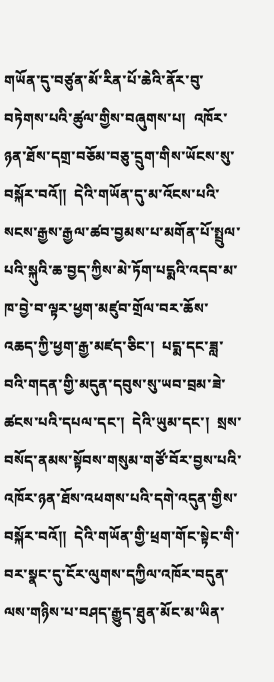གཡོན་དུ་བཙུན་མོ་རིན་པོ་ཆེའི་ནོར་བུ་བཏེགས་པའི་ཚུལ་གྱིས་བཞུགས་པ།  འཁོར་ཉན་ཐོས་དགྲ་བཅོམ་བཅུ་དྲུག་གིས་ཡོངས་སུ་བསྐོར་བའོ།།  དེའི་གཡོན་དུ་མ་འོངས་པའི་སངས་རྒྱས་རྒྱལ་ཚབ་བྱམས་པ་མགོན་པོ་སྤྲུལ་པའི་སྐུའི་ཆ་བྱད་ཀྱིས་མེ་ཏོག་པདྨའི་འདབ་མ་ཁ་བྱེ་བ་ལྟར་ཕྱག་མཛུབ་གྲོལ་བར་ཆོས་འཆད་ཀྱི་ཕྱག་རྒྱ་མཛད་ཅིང་།  པདྨ་དང་ཟླ་བའི་གདན་གྱི་མདུན་དབུས་སུ་ཡབ་བྲམ་ཟེ་ཚངས་པའི་དཔལ་དང་།  དེའི་ཡུམ་དང་།  སྲས་བསོད་ནམས་སྟོབས་གསུམ་གཙོ་བོར་བྱས་པའི་འཁོར་ཉན་ཐོས་འཕགས་པའི་དགེ་འདུན་གྱིས་བསྐོར་བའོ།།  དེའི་གཡོན་གྱི་ཕྲག་གོང་སྟེང་གི་བར་སྣང་དུ་ངོར་ལུགས་དཀྱིལ་འཁོར་བདུན་ལས་གཉིས་པ་བཤད་རྒྱུད་ཐུན་མོང་མ་ཡིན་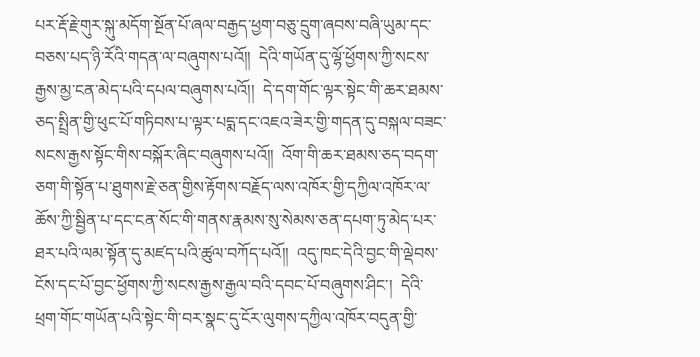པར་རྡོ་རྗེ་གུར་སྐུ་མདོག་སྔོན་པོ་ཞལ་བརྒྱད་ཕྱག་བཅུ་དྲུག་ཞབས་བཞི་ཡུམ་དང་བཅས་པད་ཉི་རོའི་གདན་ལ་བཞུགས་པའོ།།  དེའི་གཡོན་དུ་ལྷོ་ཕྱོགས་ཀྱི་སངས་རྒྱས་མྱ་ངན་མེད་པའི་དཔལ་བཞུགས་པའོ།།  དེ་དག་གོང་ལྟར་སྟེང་གི་ཆར་ཐམས་ཅད་སྤྲིན་གྱི་ཕུང་པོ་གཏིབས་པ་ལྟར་པདྨ་དང་འཇའ་ཟེར་གྱི་གདན་དུ་བསྐལ་བཟང་སངས་རྒྱས་སྟོང་གིས་བསྐོར་ཞིང་བཞུགས་པའོ།།  འོག་གི་ཆར་ཐམས་ཅད་བདག་ཅག་གི་སྟོན་པ་ཐུགས་རྗེ་ཅན་གྱིས་རྟོགས་བརྗོད་ལས་འཁོར་གྱི་དཀྱིལ་འཁོར་ལ་ཆོས་ཀྱི་སྦྱིན་པ་དང་ངན་སོང་གི་གནས་རྣམས་སུ་སེམས་ཅན་དཔག་ཏུ་མེད་པར་ཐར་པའི་ལམ་སྟོན་དུ་མཛད་པའི་ཚུལ་བཀོད་པའོ།།  འདུ་ཁང་དེའི་བྱང་གི་ལྡེབས་ངོས་དང་པོ་བྱང་ཕྱོགས་ཀྱི་སངས་རྒྱས་རྒྱལ་བའི་དབང་པོ་བཞུགས་ཤིང་།  དེའི་ཕྲག་གོང་གཡོན་པའི་སྟེང་གི་བར་སྣང་དུ་ངོར་ལུགས་དཀྱིལ་འཁོར་བདུན་གྱི་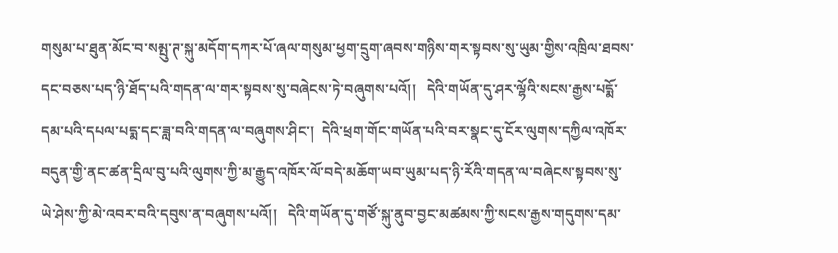གསུམ་པ་ཐུན་མོང་བ་སམྤུ་ཊ་སྐུ་མདོག་དཀར་པོ་ཞལ་གསུམ་ཕྱག་དྲུག་ཞབས་གཉིས་གར་སྟབས་སུ་ཡུམ་གྱིས་འཁྲིལ་ཐབས་དང་བཅས་པད་ཉི་ཐོད་པའི་གདན་ལ་གར་སྟབས་སུ་བཞེངས་ཏེ་བཞུགས་པའོ།།   དེའི་གཡོན་དུ་ཤར་ལྷོའི་སངས་རྒྱས་པདྨོ་དམ་པའི་དཔལ་པདྨ་དང་ཟླ་བའི་གདན་ལ་བཞུགས་ཤིང་།  དེའི་ཕྲག་གོང་གཡོན་པའི་བར་སྣང་དུ་ངོར་ལུགས་དཀྱིལ་འཁོར་བདུན་གྱི་ནང་ཚན་དྲིལ་བུ་པའི་ལུགས་ཀྱི་མ་རྒྱུད་འཁོར་ལོ་བདེ་མཆོག་ཡབ་ཡུམ་པད་ཉི་རོའི་གདན་ལ་བཞེངས་སྟབས་སུ་ཡེ་ཤེས་ཀྱི་མེ་འབར་བའི་དབུས་ན་བཞུགས་པའོ།།   དེའི་གཡོན་དུ་གཙོ་སྐུ་ནུབ་བྱང་མཚམས་ཀྱི་སངས་རྒྱས་གདུགས་དམ་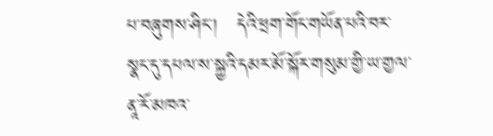པ་བཞུགས་ཤིང་།   དེའི་ཕྲག་གོང་གཡོན་པའི་བར་སྣང་དུ་དཔལ་ས་སྐྱའི་དམར་མོ་སྐོར་གསུམ་གྱི་ཡ་གྱལ་ནཱ་རོ་མཁའ་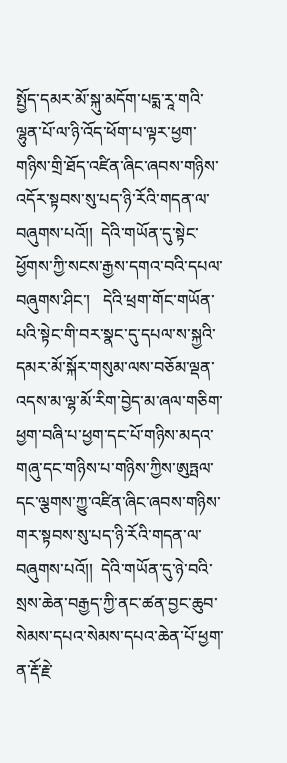སྤྱོད་དམར་མོ་སྐུ་མདོག་པདྨ་རཱ་གའི་ལྷུན་པོ་ལ་ཉི་འོད་ཕོག་པ་ལྟར་ཕྱག་གཉིས་གྲི་ཐོད་འཛིན་ཞིང་ཞབས་གཉིས་འདོར་སྟབས་སུ་པད་ཉི་རོའི་གདན་ལ་བཞུགས་པའོ།།  དེའི་གཡོན་དུ་སྟེང་ཕྱོགས་ཀྱི་སངས་རྒྱས་དགའ་བའི་དཔལ་བཞུགས་ཤིང་།   དེའི་ཕྲག་གོང་གཡོན་པའི་སྟེང་གི་བར་སྣང་དུ་དཔལ་ས་སྐྱའི་དམར་མོ་སྐོར་གསུམ་ལས་བཅོམ་ལྡན་འདས་མ་ལྷ་མོ་རིག་བྱེད་མ་ཞལ་གཅིག་ཕྱག་བཞི་པ་ཕྱག་དང་པོ་གཉིས་མདའ་གཞུ་དང་གཉིས་པ་གཉིས་ཀྱིས་ཨུཏྤལ་དང་ལྕགས་ཀྱུ་འཛིན་ཞིང་ཞབས་གཉིས་གར་སྟབས་སུ་པད་ཉི་རོའི་གདན་ལ་བཞུགས་པའོ།།  དེའི་གཡོན་དུ་ཉེ་བའི་སྲས་ཆེན་བརྒྱད་ཀྱི་ནང་ཚན་བྱང་ཆུབ་སེམས་དཔའ་སེམས་དཔའ་ཆེན་པོ་ཕྱག་ན་རྡོ་རྗེ་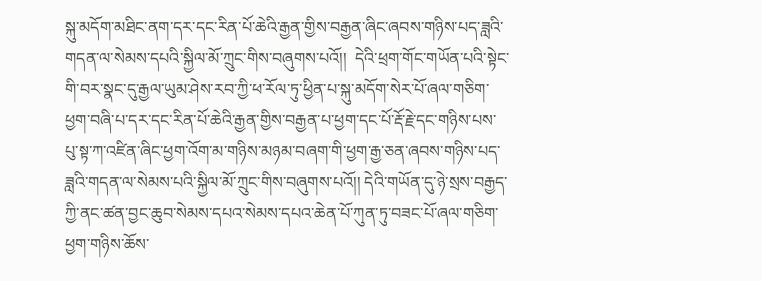སྐུ་མདོག་མཐིང་ནག་དར་དང་རིན་པོ་ཆེའི་རྒྱན་གྱིས་བརྒྱན་ཞིང་ཞབས་གཉིས་པད་ཟླའི་གདན་ལ་སེམས་དཔའི་སྐྱིལ་མོ་ཀྲུང་གིས་བཞུགས་པའོ།།  དེའི་ཕྲག་གོང་གཡོན་པའི་སྟེང་གི་བར་སྣང་དུ་རྒྱལ་ཡུམ་ཤེས་རབ་ཀྱི་ཕ་རོལ་ཏུ་ཕྱིན་པ་སྐུ་མདོག་སེར་པོ་ཞལ་གཅིག་ཕྱག་བཞི་པ་དར་དང་རིན་པོ་ཆེའི་རྒྱན་གྱིས་བརྒྱན་པ་ཕྱག་དང་པོ་རྡོ་རྗེ་དང་གཉིས་པས་པུ་སྟ་ཀ་འཛིན་ཞིང་ཕྱག་འོག་མ་གཉིས་མཉམ་བཞག་གི་ཕྱག་རྒྱ་ཅན་ཞབས་གཉིས་པད་ཟླའི་གདན་ལ་སེམས་པའི་སྐྱིལ་མོ་ཀྲུང་གིས་བཞུགས་པའོ།། དེའི་གཡོན་དུ་ཉེ་སྲས་བརྒྱད་ཀྱི་ནང་ཚན་བྱང་ཆུབ་སེམས་དཔའ་སེམས་དཔའ་ཆེན་པོ་ཀུན་ཏུ་བཟང་པོ་ཞལ་གཅིག་ཕྱག་གཉིས་ཆོས་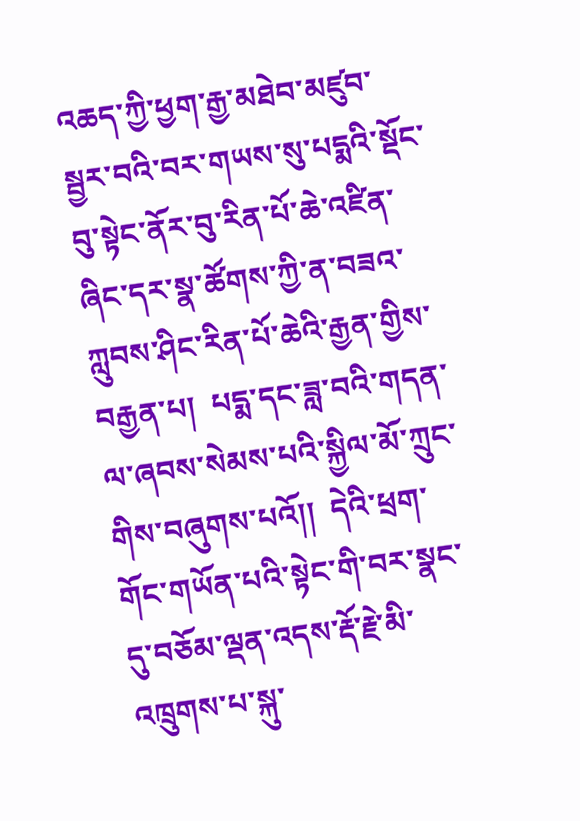འཆད་ཀྱི་ཕྱག་རྒྱ་མཐེབ་མཛུབ་སྦྱར་བའི་བར་གཡས་སུ་པདྨའི་སྡོང་བུ་སྟེང་ནོར་བུ་རིན་པོ་ཆེ་འཛིན་ཞིང་དར་སྣ་ཚོགས་ཀྱི་ན་བཟའ་ཀླུབས་ཤིང་རིན་པོ་ཆེའི་རྒྱན་གྱིས་བརྒྱན་པ།  པདྨ་དང་ཟླ་བའི་གདན་ལ་ཞབས་སེམས་པའི་སྐྱིལ་མོ་ཀྲུང་གིས་བཞུགས་པའོ།།  དེའི་ཕྲག་གོང་གཡོན་པའི་སྟེང་གི་བར་སྣང་དུ་བཅོམ་ལྡན་འདས་རྡོ་རྗེ་མི་འཁྲུགས་པ་སྐུ་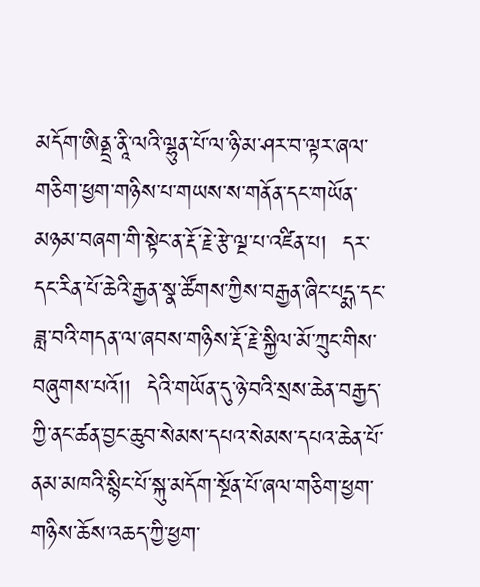མདོག་ཨིནྡྲ་ནཱི་ལའི་ལྷུན་པོ་ལ་ཉི་མ་ཤར་བ་ལྟར་ཞལ་གཅིག་ཕྱག་གཉིས་པ་གཡས་ས་གནོན་དང་གཡོན་མཉམ་བཞག་གི་སྟེང་ན་རྡོ་རྗེ་རྩེ་ལྔ་པ་འཛིན་པ།  དར་དང་རིན་པོ་ཆེའི་རྒྱན་སྣ་ཚོགས་ཀྱིས་བརྒྱན་ཞིང་པདྨ་དང་ཟླ་བའི་གདན་ལ་ཞབས་གཉིས་རྡོ་རྗེ་སྐྱིལ་མོ་ཀྲུང་གིས་བཞུགས་པའོ།།  དེའི་གཡོན་དུ་ཉེ་བའི་སྲས་ཆེན་བརྒྱད་ཀྱི་ནང་ཚན་བྱང་ཆུབ་སེམས་དཔའ་སེམས་དཔའ་ཆེན་པོ་ནམ་མཁའི་སྙིང་པོ་སྐུ་མདོག་སྔོན་པོ་ཞལ་གཅིག་ཕྱག་གཉིས་ཆོས་འཆད་ཀྱི་ཕྱག་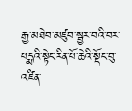རྒྱ་མཐེབ་མཛུབ་སྦྱར་བའི་བར་པདྨའི་སྟེང་རིན་པོ་ཆེའི་སྡོང་བུ་འཛིན་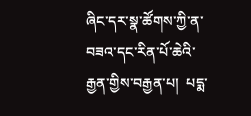ཞིང་དར་སྣ་ཚོགས་ཀྱི་ན་བཟའ་དང་རིན་པོ་ཆེའི་རྒྱན་གྱིས་བརྒྱན་པ།  པདྨ་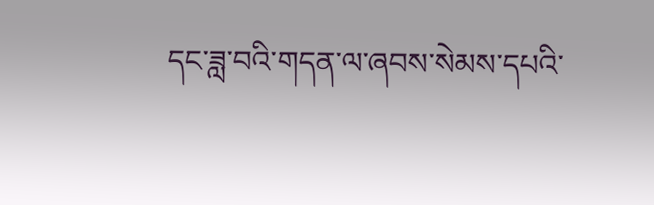དང་ཟླ་བའི་གདན་ལ་ཞབས་སེམས་དཔའི་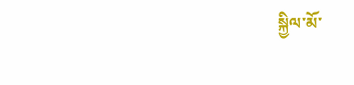སྐྱིལ་མོ་